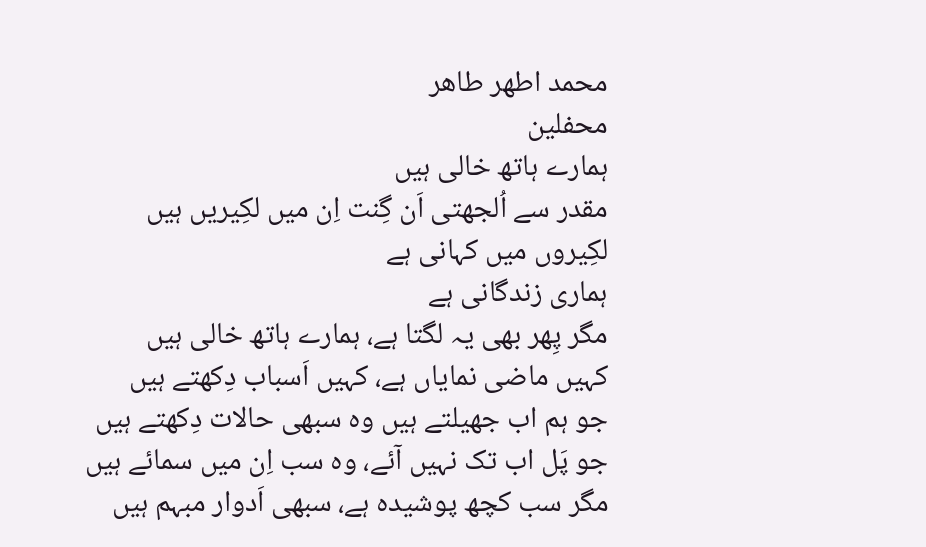محمد اطھر طاھر
محفلین
ہمارے ہاتھ خالی ہیں
مقدر سے اُلجھتی اَن گِنت اِن میں لکِیریں ہیں
لکِیروں میں کہانی ہے
ہماری زندگانی ہے
مگر پِھر بھی یہ لگتا ہے، ہمارے ہاتھ خالی ہیں
کہیں ماضی نمایاں ہے، کہیں اَسباب دِکھتے ہیں
جو ہم اب جھیلتے ہیں وہ سبھی حالات دِکھتے ہیں
جو پَل اب تک نہیں آئے، وہ سب اِن میں سمائے ہیں
مگر سب کچھ پوشیدہ ہے، سبھی اَدوار مبہم ہیں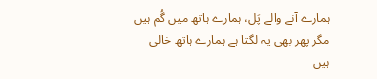ہمارے آنے والے پَل، ہمارے ہاتھ میں گُم ہیں
مگر پھر بھی یہ لگتا ہے ہمارے ہاتھ خالی ہیں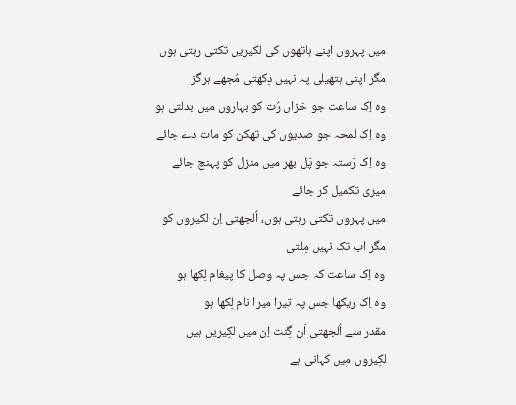میں پہروں اپنے ہاتھوں کی لکیریں تکتی رہتی ہوں
مگر اپنی ہتھیلی پہ نہیں دِکھتی مُجھے ہرگز
وہ اِک ساعت جو خزاں رُت کو بہاروں میں بدلتی ہو
وہ اِک لمحہ جو صدیوں کی تھکن کو مات دے جائے
وہ اِک رَستہ جو پَل بھر میں منزل کو پہنچ جائے
میری تکمیل کر جائے
میں پہروں تکتی رہتی ہوں، اُلجھتی اِن لکیروں کو
مگر اب تک نہیں مِلتی
وہ اِک ساعت کہ جس پہ وصل کا پیغام لِکھا ہو
وہ اِک ریکھا جس پہ تیرا میرا نام لِکھا ہو
مقدر سے اُلجھتی اَن گِنت اِن میں لکِیریں ہیں
لکِیروں میں کہانی ہے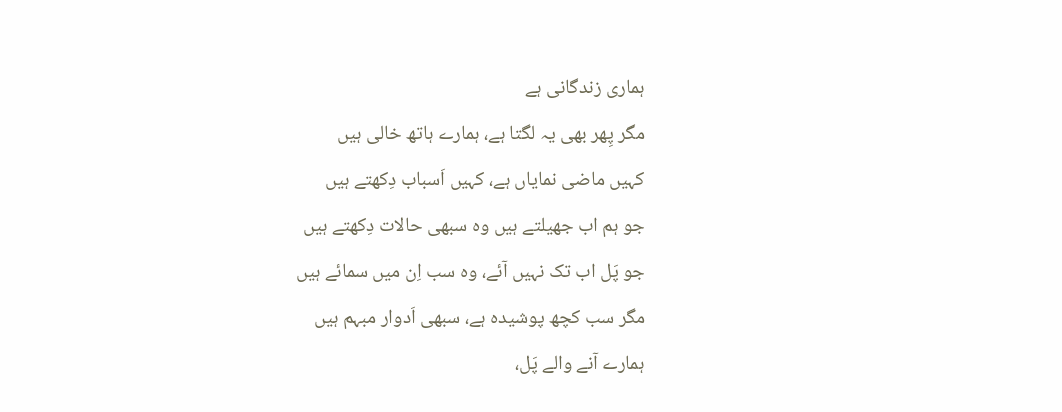ہماری زندگانی ہے
مگر پِھر بھی یہ لگتا ہے، ہمارے ہاتھ خالی ہیں
کہیں ماضی نمایاں ہے، کہیں اَسباب دِکھتے ہیں
جو ہم اب جھیلتے ہیں وہ سبھی حالات دِکھتے ہیں
جو پَل اب تک نہیں آئے، وہ سب اِن میں سمائے ہیں
مگر سب کچھ پوشیدہ ہے، سبھی اَدوار مبہم ہیں
ہمارے آنے والے پَل،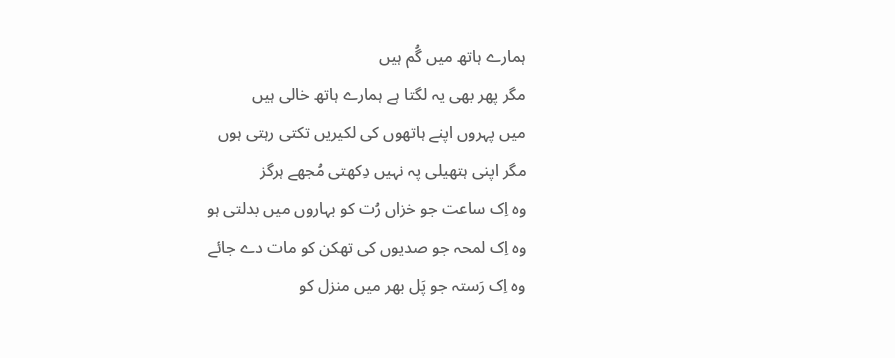ہمارے ہاتھ میں گُم ہیں
مگر پھر بھی یہ لگتا ہے ہمارے ہاتھ خالی ہیں
میں پہروں اپنے ہاتھوں کی لکیریں تکتی رہتی ہوں
مگر اپنی ہتھیلی پہ نہیں دِکھتی مُجھے ہرگز
وہ اِک ساعت جو خزاں رُت کو بہاروں میں بدلتی ہو
وہ اِک لمحہ جو صدیوں کی تھکن کو مات دے جائے
وہ اِک رَستہ جو پَل بھر میں منزل کو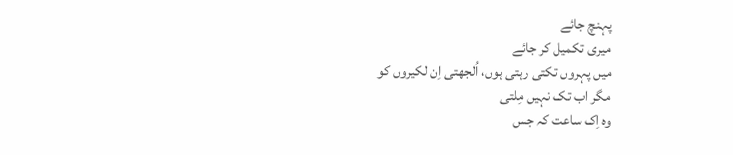پہنچ جائے
میری تکمیل کر جائے
میں پہروں تکتی رہتی ہوں، اُلجھتی اِن لکیروں کو
مگر اب تک نہیں مِلتی
وہ اِک ساعت کہ جس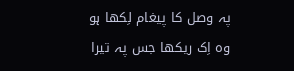پہ وصل کا پیغام لِکھا ہو
وہ اِک ریکھا جس پہ تیرا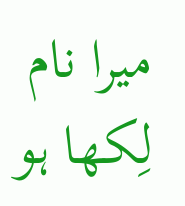میرا نام لِکھا ہو